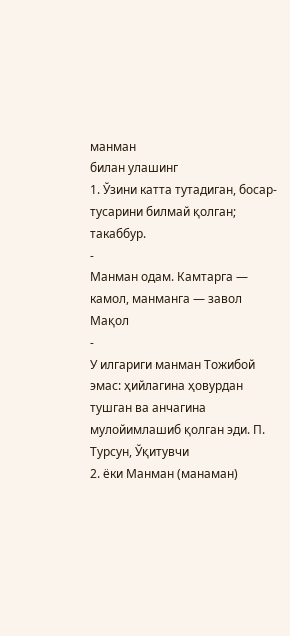манман
билан улашинг
1. Ўзини катта тутадиган, босар-тусарини билмай қолган; такаббур.
-
Манман одам. Камтарга — камол, манманга — завол Мақол
-
У илгариги манман Тожибой эмас: ҳийлагина ҳовурдан тушган ва анчагина мулойимлашиб қолган эди. П. Турсун, Ўқитувчи
2. ёки Манман (манаман)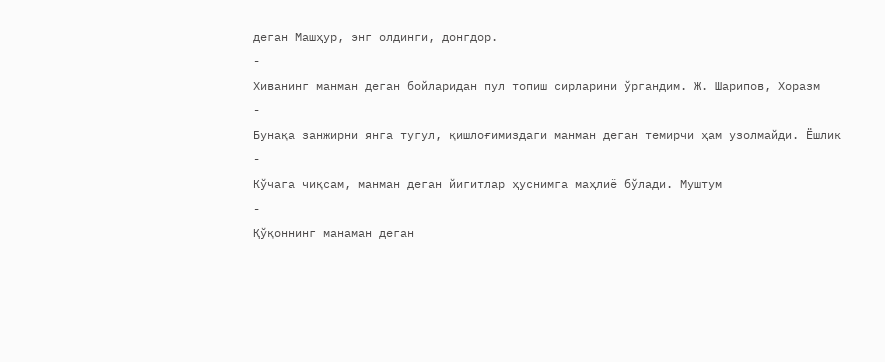деган Машҳур, энг олдинги, донгдор.
-
Хиванинг манман деган бойларидан пул топиш сирларини ўргандим. Ж. Шарипов, Хоразм
-
Бунақа занжирни янга тугул, қишлоғимиздаги манман деган темирчи ҳам узолмайди. Ёшлик
-
Кўчага чиқсам, манман деган йигитлар ҳуснимга маҳлиё бўлади. Муштум
-
Қўқоннинг манаман деган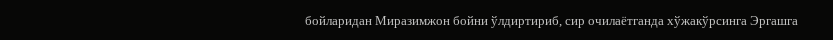бойларидан Миразимжон бойни ўлдиртириб, сир очилаётганда хўжакўрсинга Эргашга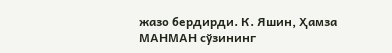жазо бердирди. К. Яшин, Ҳамза
МАНМАН сўзининг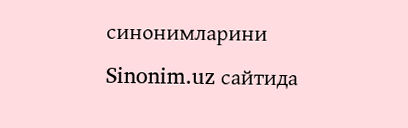синонимларини Sinonim.uz сайтида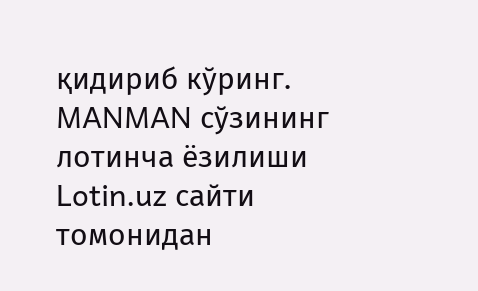қидириб кўринг.
MANMAN сўзининг лотинча ёзилиши Lotin.uz сайти томонидан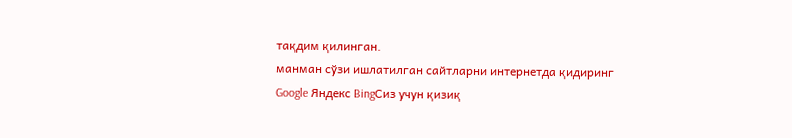тақдим қилинган.
манман сўзи ишлатилган сайтларни интернетда қидиринг
Google Яндекс BingСиз учун қизиқ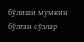бўлиши мумкин бўлган сўзлар